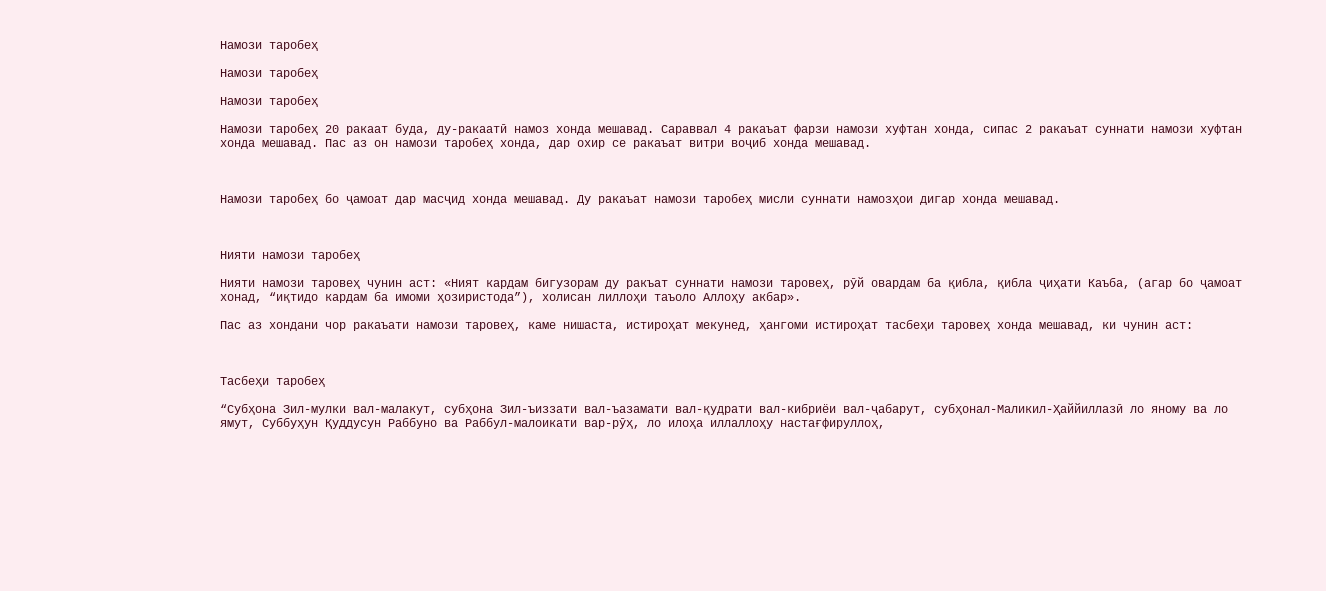Намози таробеҳ

Намози таробеҳ

Намози таробеҳ

Намози таробеҳ 20 ракаат буда, ду-ракаатӣ намоз хонда мешавад. Сараввал 4 ракаъат фарзи намози хуфтан хонда, сипас 2 ракаъат суннати намози хуфтан хонда мешавад. Пас аз он намози таробеҳ хонда, дар охир се ракаъат витри воҷиб хонда мешавад.



Намози таробеҳ бо ҷамоат дар масҷид хонда мешавад. Ду ракаъат намози таробеҳ мисли суннати намозҳои дигар хонда мешавад.



Нияти намози таробеҳ

Нияти намози таровеҳ чунин аст: «Ният кардам бигузорам ду ракъат суннати намози таровеҳ, рӯй овардам ба қибла, қибла ҷиҳати Каъба, (агар бо ҷамоат хонад, “иқтидо кардам ба имоми ҳозиристода”), холисан лиллоҳи таъоло Аллоҳу акбар».

Пас аз хондани чор ракаъати намози таровеҳ, каме нишаста, истироҳат мекунед, ҳангоми истироҳат тасбеҳи таровеҳ хонда мешавад, ки чунин аст:



Тасбеҳи таробеҳ

“Субҳона Зил-мулки вал-малакут, субҳона Зил-ъиззати вал-ъазамати вал-қудрати вал-кибриёи вал-ҷабарут, субҳонал-Маликил-Ҳаййиллазӣ ло яному ва ло ямут, Суббуҳун Қуддусун Раббуно ва Раббул-малоикати вар-рӯҳ, ло илоҳа иллаллоҳу настағфируллоҳ,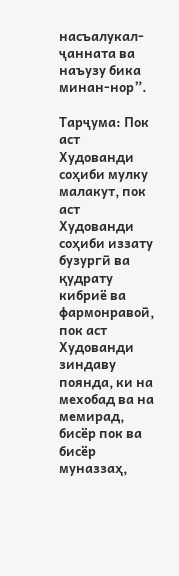насъалукал-ҷанната ва наъузу бика минан-нор”.

Тарҷума: Пок аст Худованди соҳиби мулку малакут, пок аст Худованди соҳиби иззату бузургӣ ва қудрату кибриё ва фармонравоӣ, пок аст Худованди зиндаву поянда, ки на мехобад ва на мемирад, бисёр пок ва бисёр муназзаҳ,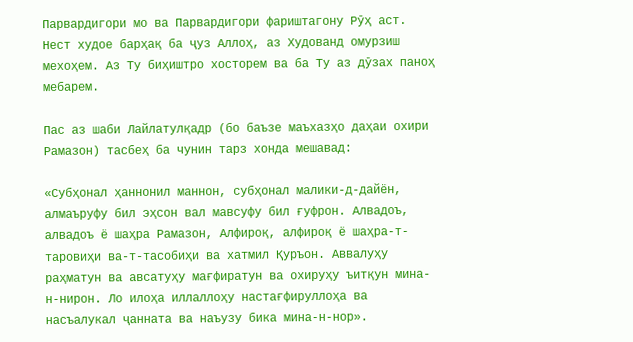Парвардигори мо ва Парвардигори фариштагону Рӯҳ аст. Нест худое барҳақ ба ҷуз Аллоҳ, аз Худованд омурзиш мехоҳем. Аз Ту биҳиштро хосторем ва ба Ту аз дӯзах паноҳ мебарем.

Пас аз шаби Лайлатулқадр (бо баъзе маъхазҳо даҳаи охири Рамазон) тасбеҳ ба чунин тарз хонда мешавад:

«Субҳонал ҳаннонил маннон, субҳонал малики-д-дайён, алмаъруфу бил эҳсон вал мавсуфу бил ғуфрон. Алвадоъ, алвадоъ ё шаҳра Рамазон, Алфироқ, алфироқ ё шаҳра-т-таровиҳи ва-т-тасобиҳи ва хатмил Қуръон. Аввалуҳу раҳматун ва авсатуҳу мағфиратун ва охируҳу ъитқун мина-н-нирон. Ло илоҳа иллаллоҳу настағфируллоҳа ва насъалукал ҷанната ва наъузу бика мина-н-нор».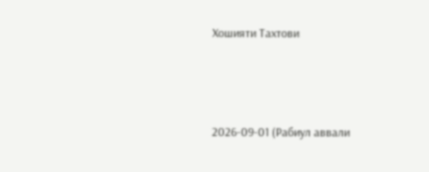Хошияти Тахтови



2026-09-01 (Рабиул аввали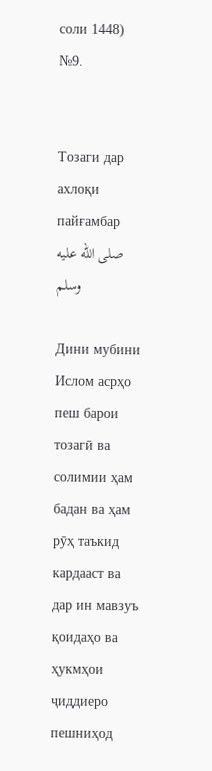соли 1448) №9.


Тозаги дар ахлоқи пайғамбар صلى الله عليه وسلم

Дини мубини Ислом асрҳо пеш барои тозагӣ ва солимии ҳам бадан ва ҳам рӯҳ таъкид кардааст ва дар ин мавзуъ қоидаҳо ва ҳукмҳои ҷиддиеро пешниҳод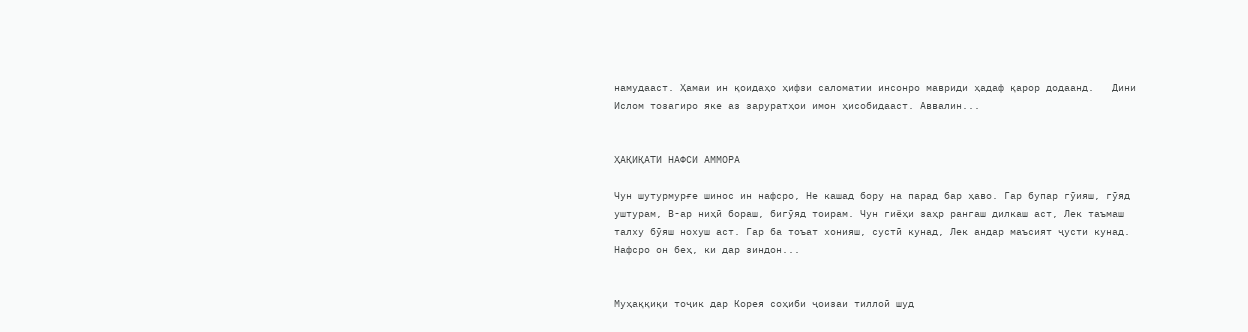намудааст. Ҳамаи ин қоидаҳо ҳифзи саломатии инсонро мавриди ҳадаф қарор додаанд.   Дини Ислом тозагиро яке аз заруратҳои имон ҳисобидааст. Аввалин...


ҲАҚИҚАТИ НАФСИ АММОРА

Чун шутурмурғе шинос ин нафсро, Не кашад бору на парад бар ҳаво. Гар бупар гӯияш, гӯяд уштурам, В-ар ниҳӣ бораш, бигӯяд тоирам. Чун гиёҳи заҳр рангаш дилкаш аст, Лек таъмаш талху бӯяш нохуш аст. Гар ба тоъат хонияш, сустӣ кунад, Лек андар маъсият ҷусти кунад. Нафсро он беҳ, ки дар зиндон...


Муҳаққиқи тоҷик дар Корея соҳиби ҷоизаи тиллоӣ шуд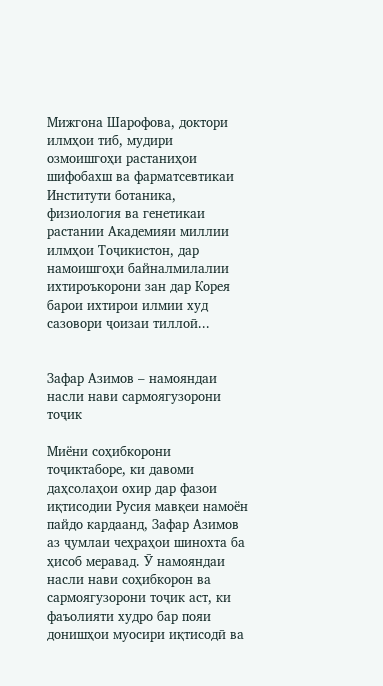Мижгона Шарофова, доктори илмҳои тиб, мудири озмоишгоҳи растаниҳои шифобахш ва фарматсевтикаи Институти ботаника, физиология ва генетикаи растании Академияи миллии илмҳои Тоҷикистон, дар намоишгоҳи байналмилалии ихтироъкорони зан дар Корея барои ихтирои илмии худ сазовори ҷоизаи тиллоӣ...


Зафар Азимов – намояндаи насли нави сармоягузорони тоҷик

Миёни соҳибкорони тоҷиктаборе, ки давоми даҳсолаҳои охир дар фазои иқтисодии Русия мавқеи намоён пайдо кардаанд, Зафар Азимов аз ҷумлаи чеҳраҳои шинохта ба ҳисоб меравад. Ӯ намояндаи насли нави соҳибкорон ва сармоягузорони тоҷик аст, ки фаъолияти худро бар пояи донишҳои муосири иқтисодӣ ва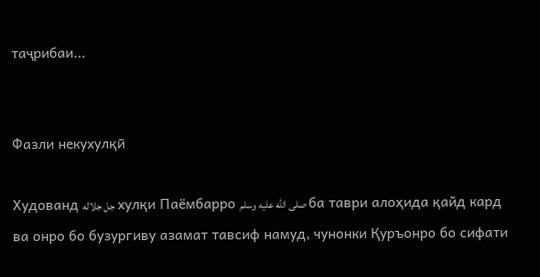таҷрибаи...


Фазли некухулқӣ

Худованд جل جلاله хулқи Паёмбарро صلى الله عليه وسلم ба таври алоҳида қайд кард ва онро бо бузургиву азамат тавсиф намуд, чунонки Қуръонро бо сифати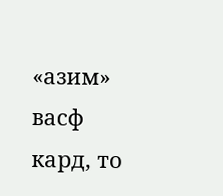«азим» васф кард, то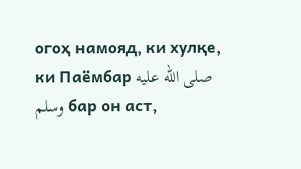огоҳ намояд, ки хулқе, ки Паёмбар صلى الله عليه وسلم бар он аст,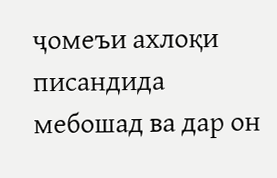ҷомеъи ахлоқи писандида мебошад ва дар он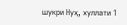шукри Нуҳ, хуллати 1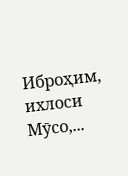Иброҳим, ихлоси Мӯсо,...